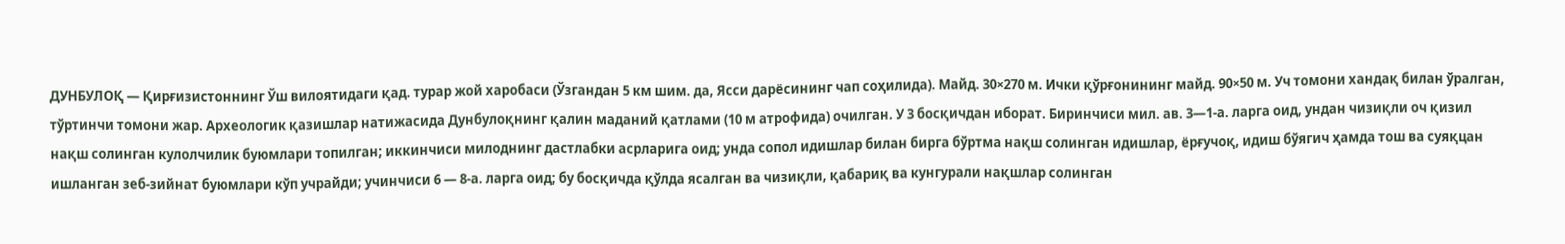ДУНБУЛОҚ — Қирғизистоннинг Ўш вилоятидаги қад. турар жой харобаси (Ўзгандан 5 км шим. да, Ясси дарёсининг чап соҳилида). Майд. 30×270 м. Ички қўрғонининг майд. 90×50 м. Уч томони хандақ билан ўралган, тўртинчи томони жар. Археологик қазишлар натижасида Дунбулоқнинг қалин маданий қатлами (10 м атрофида) очилган. У 3 босқичдан иборат. Биринчиси мил. ав. 3—1-а. ларга оид, ундан чизиқли оч қизил нақш солинган кулолчилик буюмлари топилган; иккинчиси милоднинг дастлабки асрларига оид; унда сопол идишлар билан бирга бўртма нақш солинган идишлар, ёрғучоқ, идиш бўягич ҳамда тош ва суяқцан ишланган зеб-зийнат буюмлари кўп учрайди; учинчиси 6 — 8-а. ларга оид; бу босқичда қўлда ясалган ва чизиқли, қабариқ ва кунгурали нақшлар солинган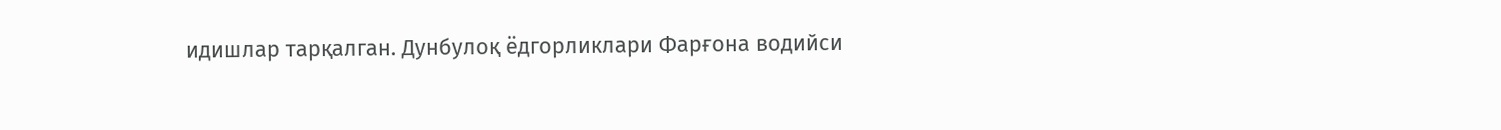идишлар тарқалган. Дунбулоқ ёдгорликлари Фарғона водийси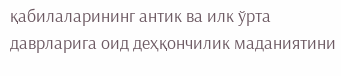қабилаларининг антик ва илк ўрта даврларига оид деҳқончилик маданиятини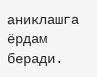аниклашга ёрдам беради.